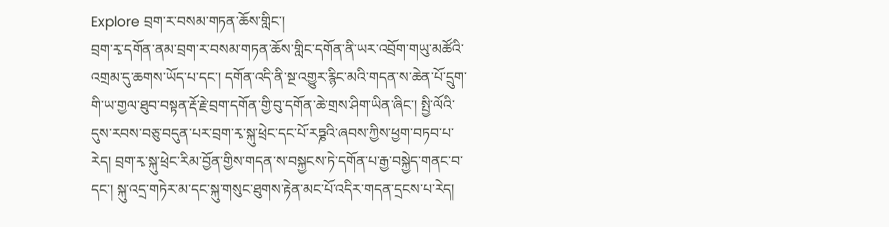Explore བྲག་ར་བསམ་གཏན་ཆོས་གླིང་།
བྲག་རྭ་དགོན་ནམ་བྲག་ར་བསམ་གཏན་ཆོས་གླིང་དགོན་ནི་ཡར་འབྲོག་གཡུ་མཚོའི་འགྲམ་དུ་ཆགས་ཡོད་པ་དང་། དགོན་འདི་ནི་སྔ་འགྱུར་རྙིང་མའི་གདན་ས་ཆེན་པོ་དྲུག་གི་ཡ་གྱལ་ཐུབ་བསྟན་རྡོ་རྗེ་བྲག་དགོན་གྱི་བུ་དགོན་ཆེ་གྲས་ཤིག་ཡིན་ཞིང་། སྤྱི་ལོའི་དུས་རབས་བཅུ་བདུན་པར་བྲག་རྭ་སྐུ་ཕྲེང་དང་པོ་རཏྞའི་ཞབས་ཀྱིས་ཕྱག་བཏབ་པ་རེད། བྲག་རྭ་སྐུ་ཕྲེང་རིམ་བྱོན་གྱིས་གདན་ས་བསྐྱངས་ཏེ་དགོན་པ་རྒྱ་བསྐྱེད་གནང་བ་དང་། སྐུ་འདྲ་གཏེར་མ་དང་སྐུ་གསུང་ཐུགས་རྟེན་མང་པོ་འདིར་གདན་དྲངས་པ་རེད།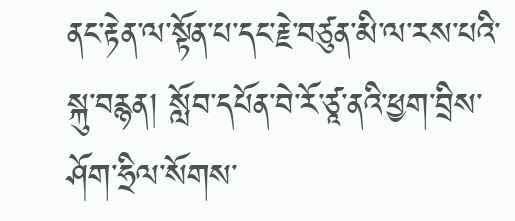ནང་རྟེན་ལ་སྟོན་པ་དང་རྗེ་བཙུན་མི་ལ་རས་པའི་སྐུ་བརྙན། སློབ་དཔོན་བེ་རོ་ཙཱ་ནའི་ཕྱག་བྲིས་ཤོག་ཧྲིལ་སོགས་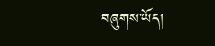བཞུགས་ཡོད།